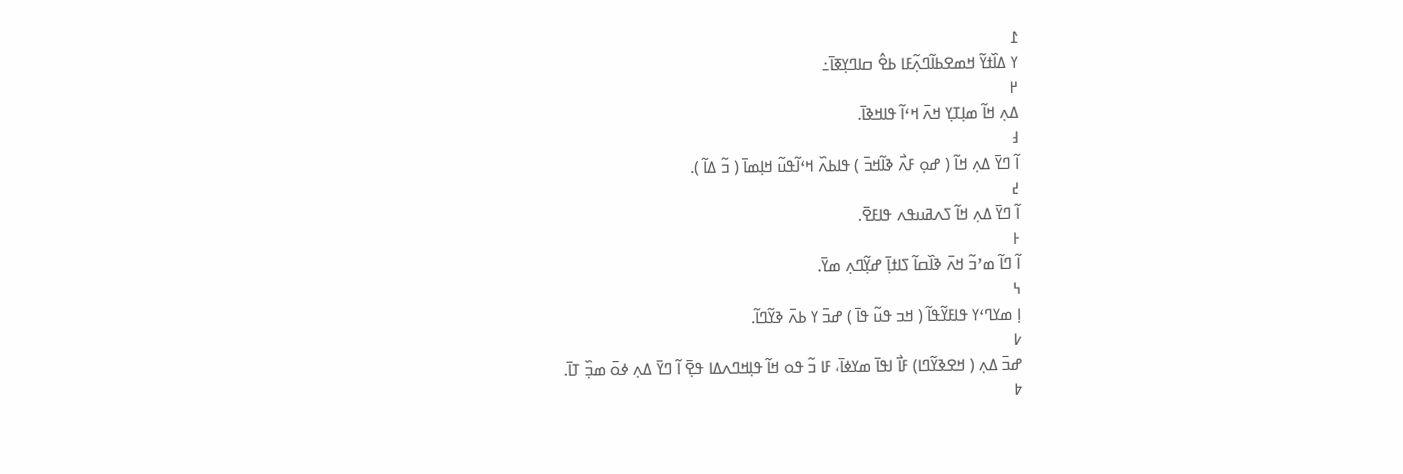߁
ߌ ߡߊ߰ߙߌ߬ ߞߘߐߕߊ߬ߣߍ߲߬ߓߊ ߕߐ߮ ߛߊߣߌ߲ߧߊ߫߸
߂
ߡߍ߲ ߞߊ߬ ߘߊ߲ߠߌ߲ ߞߍ߫ ߞߵߊ߬ ߟߊߞߢߊ߫.
߃
ߊ߬ ߣߌ߫ ߡߍ߲ ߞߊ߬ ( ߝߋ߲ ߓߍ߯ ߢߊ߬ߞߏ߫ ) ߟߊߕߍ߰ ߞߵߊ߬ߟߎ߬ ߞߊ߲ߘߊ߫ ( ߏ߬ ߡߊ߬ ).
߄
ߊ߬ ߣߌ߫ ߡߍ߲ ߞߊ߬ ߖߍߥߎߟߍ ߟߊߓߐ߫.
߅
ߊ߬ ߣߊ߬ ߘߴߏ߬ ߞߍ߫ ߢߊ߰ߛߊ߬ ߖߊߙߊ߲߫ ߝߌ߲߬ߣߍ߲ ߘߌ߫.
߆
ߊ߲ ߘߌߣߵߌ ߟߊߓߌ߬ߟߊ߬ ( ߞߏ ߟߎ߬ ߟߊ߫ ) ߝߏ߫ ߌ ߕߍ߫ ߢߌ߬ߣߊ߬.
߇
ߝߏ߫ ߡߍ߲ ( ߞߐߢߌ߬ߣߊ) ߓߊ߯ ߊߟߊ߫ ߘߌߦߊ߫، ߓߊ ߏ߬ ߟߋ ߞߊ߬ ߟߊ߲ߞߣߍߡߊ ߟߐ߲߫ ߊ߬ ߣߌ߫ ߡߍ߲ ߦߋ߫ ߘߏ߲߰ ߠߊ߫.
߈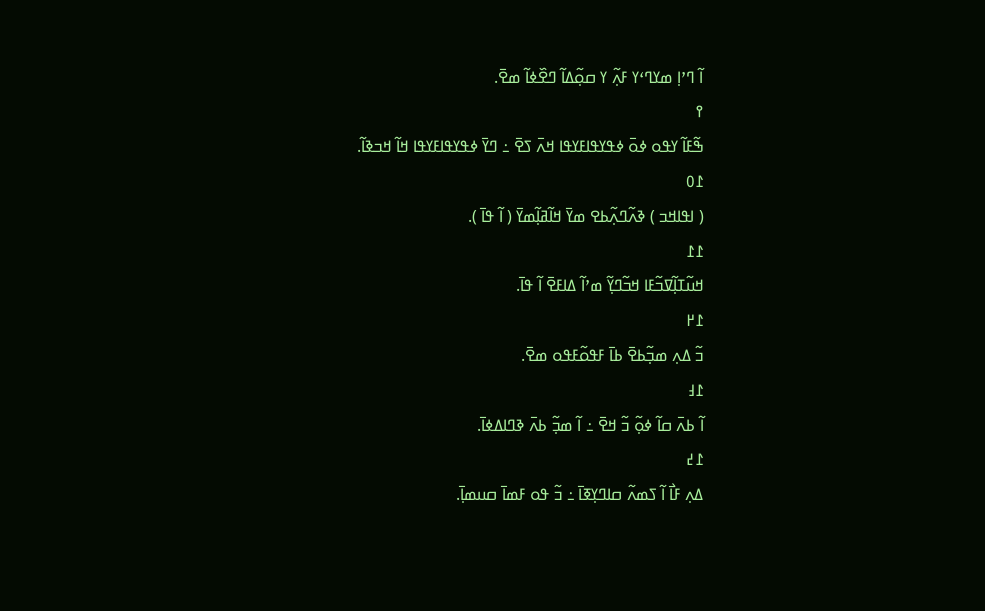ߊ߬ ߣߴߊ߲ ߘߌߣߵߌ ߓߍ߲߬ ߌ ߛߋ߲߬ߡߊ߬ ߣߐ߰ߦߊ߬ ߘߐ߫.
߉
ߒ߬ߓߊ߬ ߌߟߋ ߦߋ߫ ߦߟߌߟߊߓߌߟߊ ߞߍ߫ ߖߐ߫ ߸ ߣߌ߫ ߦߟߌߟߊߓߌߟߊ ߞߊ߬ ߞߏߢߊ߬.
߁߀
( ߊߟߊߞߏ ) ߢߍ߬ߣߍ߲߬ߕߐ ߘߌ߫ ߞߊ߬ߥߊ߲߬ߘߌ߫ ( ߊ߬ ߟߊ߫ ).
߁߁
ߞߎ߬ߠߊ߲߬ߜߏ߬ߓߊ ߞߏ߬ߣߌ߲߬ ߘߴߊ߬ ߡߊߓߐ߫ ߊ߬ ߟߊ߫.
߁߂
ߏ߬ ߡߍ߲ ߘߏ߲߬ߕߐ߫ ߕߊ߫ ߓߟߋ߬ߓߟߋ ߘߐ߫.
߁߃
ߊ߬ ߕߍ߫ ߛߊ߬ ߦߋ߲߬ ߏ߬ ߞߐ߫ ߸ ߊ߬ ߘߏ߲߬ ߕߍ߫ ߢߣߊߡߦߊ߫.
߁߄
ߡߍ߲ ߓߊ߯ ߊ߬ ߖߘߍ߬ ߛߊߣߌ߲ߧߊ߫ ߸ ߏ߬ ߟߋ ߓߘߊ߫ ߛߎߘߊ߲߫.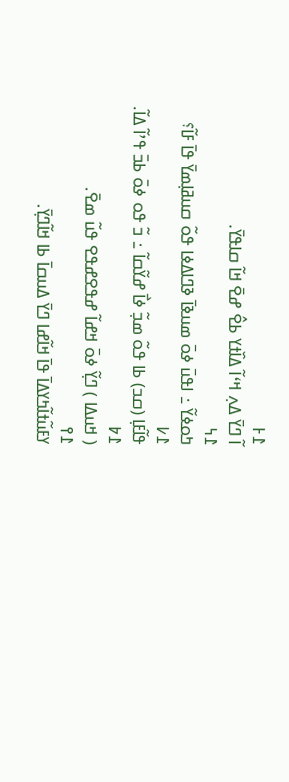߁߅
ߊ߬ ߣߌ߫ ߡߍ߲ ߞߵߊ߬ ߡߊ߰ߙߌ ߕߐ߮ ߝߐ߫ ߞߊ߬ ߛߊߟߌ߫.
߁߆
ߤߋߦߌ߬ ߸ ߊߟߎ߫ ߦߋ߫ ߘߎߢߊ߫ ߢߣߊߡߦߊ ߟߋ߬ ߛߎߥߊ߲ߘߌ߫ ߟߊ߫ ߓߊ߬؟
߁߇
ߟߊ߬ߓߊ߲ (ߛߏ) ߕߊ ߟߋ߬ ߘߏ߲߬ ߦߊ߯ ߝߌ߬ߛߊ߬ ߸ ߏ߬ ߟߋ ߦߋ߫ ߕߏ߫ ߟߴߊ߬ ߡߊ߬.
߁߈
( ߞߎߡߊ ) ߣߌ߲߬ ߦߋ߫ ߞߝߊ߬ ߝߟߐߝߟߐ ߟߎ߬ ߘߐ߫.
߁߉
ߌߓߎ߬ߙߊ߬ߤߌߡߊ߫ ߟߊ߫ ߞߊ߬ߝߊ ߣߌ߫ ߡߎߛߊ߫ ߕߊ ߞߊ߬ߣߌ߲߫.